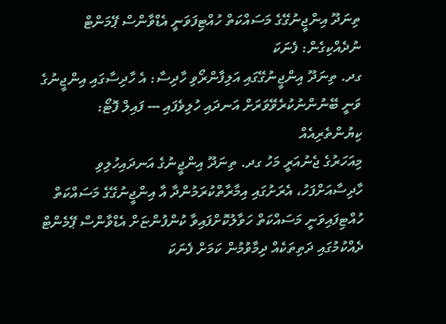ތިނަދޫ އިންޖީނުގޭގެ މަސައްކަތް ހުއްޓިފަވަނީ އެޑްވާންސް ޕޭމަންޓް ނުދެއްކިގެން: ފެނަކަ
ގދ. ތިނަދޫ އިންޖީނުގޭގައި އަލިފާންރޯވި ހާދިސާ: އެ ހާދިސާގައި އިންޖީނުގެ ވަނީ ބޭނުންނުކުރެވޭވަރަށް އަނދައި ހުލިވެފައި --- ފައިލް ފޮޓޯ: ކިޔުންތެރިއެއް
މިއަހަރުގެ ޖެނުއަރީ މަހު ގދ. ތިނަދޫ އިންޖީނުގެ އަނދައިހުލިވި ހާދިސާއަށްފަހު، އެރަށުގައި އިމާރާތްކުރަމުންދާ އާ އިންޖީނުގޭގެ މަސައްކަތް ހުއްޓިފައިވަނީ މަސައްކަތް ހަވާލުކޮށްފައިވާ ކުންފުންޏަށް އެޑްވާންސް ޕޭމެންޓް ދެއްކުމުގައި ދަތިތަކެއް ދިމާވުމުން ކަމަށް ފެނަކަ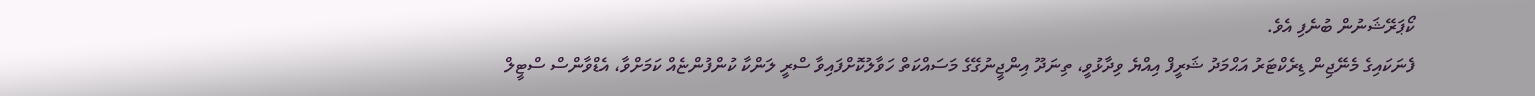ކޯޕަރޭޝަނުން ބުނެފި އެވެ.
ފެނަކައިގެ މެނޭޖިން ޑިރެކްޓަރު އަޙްމަދު ޝަރީފް އިއްޔެ ވިދާޅުވީ، ތިނަދޫ އިންޖީނުގޭގެ މަސައްކަތް ހަވާލުކޮށްފައިވާ ސްރީ ލަންކާ ކުންފުންޏެއް ކަމަށްވާ، އެޑްވާންސް ސްޓީލް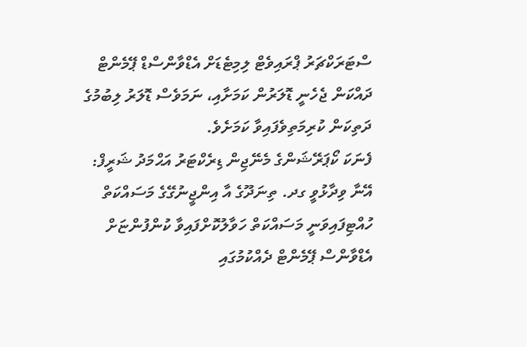ސްޓަރަކްޗަރު ޕްރައިވެޓް ލިމިޓެޑަށް އެޑްވާންސްޑް ޕޭމެންޓް ދައްކަން ޖެހެނީ ޑޮލަރުން ކަމަށާއި، ނަމަވެސް ޑޮލަރު ލިބުމުގެ ދަތިކަން ކުރިމަތިވެފައިވާ ކަމަށެވެ.
ފެނަކަ ކޯޕަރޭޝަންގެ މެނޭޖިން ޑިރެކްޓަރު އަޙްމަދު ޝަރީފް: އޭނާ ވިދާޅުވީ ގދ. ތިނަދޫގެ އާ އިންޖީނުގޭގެ މަސައްކަތް ހުއްޓިފައިވަނީ މަސައްކަތް ހަވާލުކޮށްފައިވާ ކުންފުންޏަށް އެޑްވާންސް ޕޭމެންޓް ދެއްކުމުގައި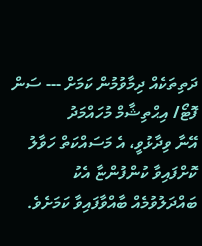ދަތިތަކެއް ދިމާވުމުން ކަމަށް --- ސަން ފޮޓޯ/ އިޙްތިޝާމް މުހައްމަދު
އޭނާ ވިދާޅުވީ، އެ މަސައްކަތް ހަވާލު ކޮށްފައިވާ ކުންފުންޏާ އެކު ބައްދަލުވުމެއް ބާއްވާފައިވާ ކަމަށެވެ.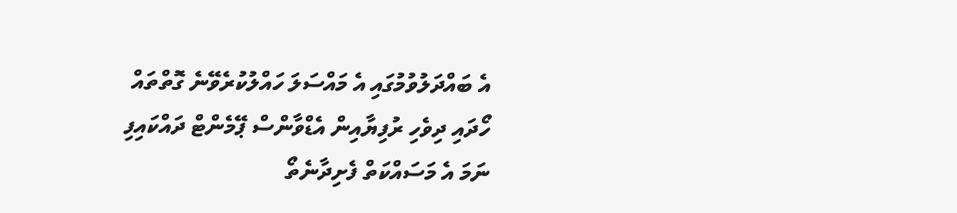އެ ބައްދަލުވުމުގައި އެ މައްސަލަ ހައްލުކުރެވޭނެ ގޮތްތައް ހޯދައި ދިވެހި ރުފިޔާއިން އެޑްވާންސް ޕޭމެންޓް ދައްކައިފި ނަމަ އެ މަސައްކަތް ފެށިދާނެތޯ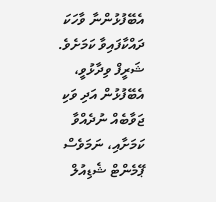އެބޭފުޅުންނާ ވާހަކަ ދައްކާފައިވާ ކަމަށެވެ.
ޝަރީފް ވިދާޅުވީ، އެބޭފުޅުން އަދި ވަކި ޖަވާބެއް ނުދެއްވާ ކަމަށާއި، ނަމަވެސް ޕޭމެންޓް ޝެޑިއުލް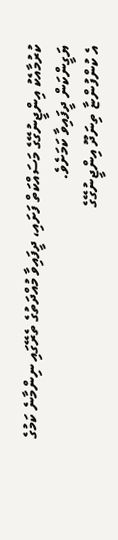ކުރުމާއެކު އިންޖީނުގޭގެ މަސައްކަތް ފަށައި، ދީފައިވާ މުއްދަތުގެ ތެރޭގައި ނިންމާނެ ކަމުގެ ޔަގީންކަން ދީފައިވާ ކަމަށެވެ.
އެ ކުންފުންޏާ ތިނަދޫ އިންޖީނުގޭގެ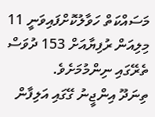މަސައްކަތް ހަވާލުކޮށްފައިވަނީ 11 މިލިއަން ރުފިޔާއަށް 153 ދުވަސް ތެރޭގައި ނިންމުމަށެވެ.
ތިނަދޫ އިންޖީނު ގޭގައި އަލިފާން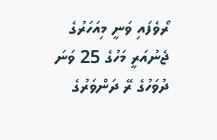ރޯވެފައި ވަނީ މިއަހަރުގެ ޖެނުއަރީ މަހުގެ 25 ވަނަ ދުވަހުގެ ރޭ ދަންވަރުގެ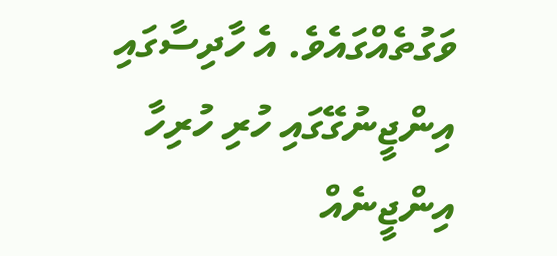ވަގުތެއްގައެވެ. އެ ހާދިސާގައި އިންޖީނުގޭގައި ހުރި ހުރިހާ އިންޖީނެއް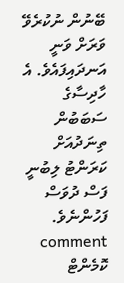ބޭނުން ނުކުރެވޭ ވަރަށް ވަނީ އަނދައިފައެވެ. އެ ހާދިސާގެ ސަބަބުން ތިނަދުއަށް ކަރަންޓު ލިބުނީ ފަސް ދުވަސް ފަހުންނެވެ.
comment ކޮމެންޓް